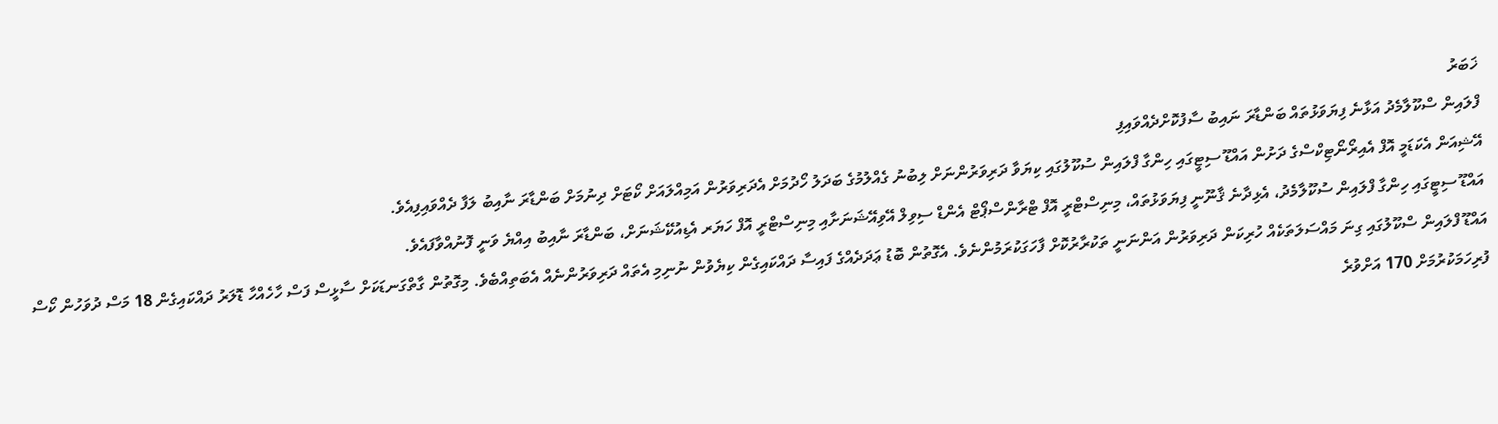ޚަބަރު
ފްލައިން ސްކޫލާމެދު އަޅާނެ ފިޔަވަޅުތައް ބަންޑާރަ ނައިބު ސާފުކޮށްދެއްވައިފި
އޭޝިއަން އެކަޑަމީ އޮފް އެއިރޯނޯޓިކްސްގެ ދަށުން އައްޑޫ ސިޓީގައި ހިންގާ ފްލައިން ސުކޫލުގައި ކިޔަވާ ދަރިވަރުންނަށް ލިބުނު ގެއްލުމުގެ ބަދަލު ހޯދުމަށް އެދަރިވަރުން އަމިއްލައަށް ކޯޓަށް ދިނުމަށް ބަންޑާރަ ނާއިބު ލަފާ ދެއްވައިފިއެވެ.
އައްޑޫ ސިޓީގައި ހިންގާ ފްލައިން ސުކޫލާމެދު، އެޅިދާނެ ޤާނޫނީ ފިޔަވަޅުތައް، މިނިސްޓްރީ އޮފް ޓްރާންސްޕޯޓް އެންޑް ސިވިލް އޭވިއޭޝަނަށާއި މިނިސްޓްރީ އޮފް ހަޔަރ އެޑިއުކޭޝަނަށް، ބަންޑާރަ ނާއިބު އިއްޔެ ވަނީ ފޮނުއްވާފައެވެ.
އައްޑޫ ފްލައިން ސްކޫލުގައި ގިނަ މައްސަލަތަކެއް ހުރިކަން ދަރިވަރުން އަންނަނީ ތަކުރާރުކޮށް ފާހަގަކުރަމުންނެވެ. އެގޮތުން ބޮޑު ޢަދަދެއްގެ ފައިސާ ދައްކައިގެން ކިޔެވުން ނުނިމި އެތައް ދަރިވަރުންނެއް އެބަތިއްބެވެ. މިގޮތުން ގާތްގަނޑަކަށް ސާޅީސް ފަސް ހާހެއްހާ ޑޮލަރު ދައްކައިގެން 18 މަސް ދުވަހުން ކޯސް ފުރިހަމަކުރުމަށް 170 އަށްވުރެ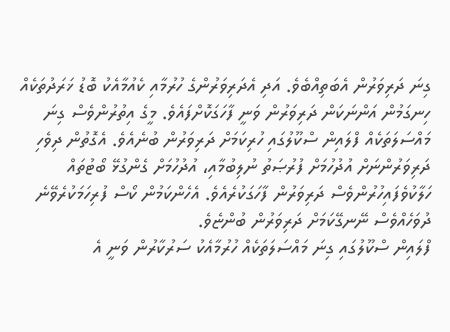ގިނަ ދަރިވަރުން އެބަތިއްބެވެ. އަދި އެދަރިވަރުންގެ ހުރުމާއި ކެއުމާއެކު ބޮޑު ޚަރަދުތަކެއް ހިނގަމުން އަންނަކަން ދަރިވަރުން ވަނީ ފާހަގަކޮށްފައެވެ. މީގެ އިތުރުންވެސް ގިނަ މައްސަލަތަކެއް ފްލައިން ސްކޫލުގައި ހުރިކަމަށް ދަރިވަރުން ބުނެއެވެ. އެގޮތުން ދިވެހި ދަރިވަރުންނަށް އުދުހުމަށް ފުރުޞަތު ނުލިބުމާއި، އުދުހުމަށް ގެންގުޅޭ ބޯޓުތައް ހަލާކުވެފައިހުރުންވެސް ދަރިވަރުން ފާހަގަކުރެއެވެ. އެހެންކަމުން ކޯސް ފުރިހަމަކުރެވޭނެ ދުވަހެއްވެސް ނޭނގޭކަމަށް ދަރިވަރުން ބުންޏެވެ.
ފްލައިން ސްކޫލުގައި ގިނަ މައްސަލަތަކެއް ހުރުމާއެކު ސަރުކާރުން ވަނީ އެ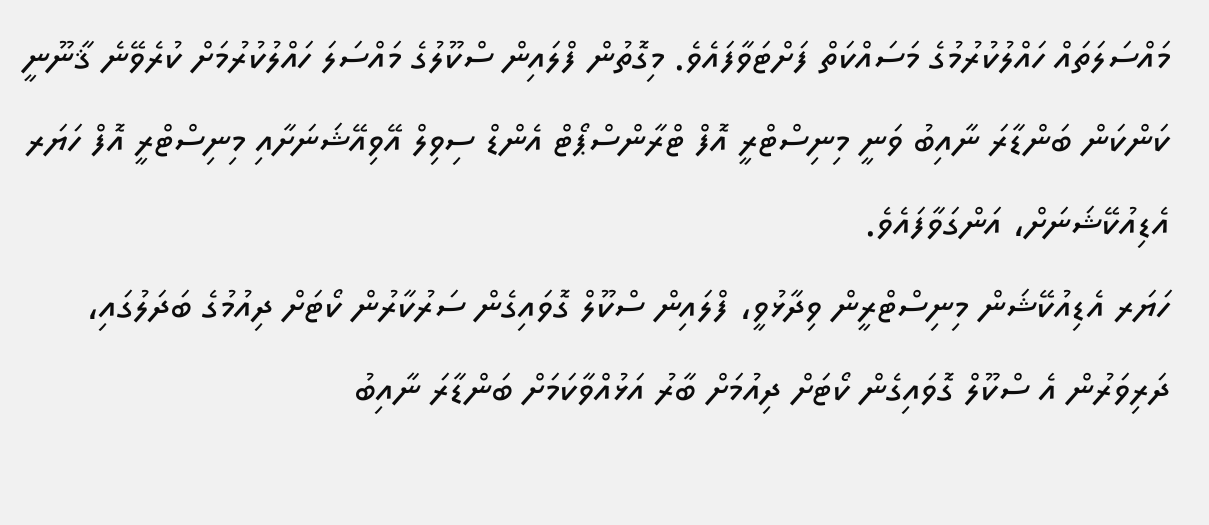މައްސަލަތައް ހައްލުކުރުމުގެ މަސައްކަތް ފަށްޓަވާފައެވެ. މިގޮތުން ފްލައިން ސްކޫލުގެ މައްސަލަ ހައްލުކުރުމަށް ކުރެވޭނެ ޤާނޫނީ ކަންކަން ބަންޑާރަ ނާއިބު ވަނީ މިނިސްޓްރީ އޮފް ޓްރާންސްޕޯޓް އެންޑް ސިވިލް އޭވިއޭޝަނަށާއި މިނިސްޓްރީ އޮފް ހަޔަރ އެޑިއުކޭޝަނަށް، އަންގަވާފައެވެ.
ހަޔަރ އެޑިއުކޭޝަން މިނިސްޓްރީން ވިދާޅުވީ، ފްލައިން ސްކޫލް ގޮވައިގެން ސަރުކާރުން ކޯޓަށް ދިއުމުގެ ބަދަލުގައި، ދަރިވަރުން އެ ސްކޫލް ގޮވައިގެން ކޯޓަށް ދިއުމަށް ބާރު އަޅުއްވާކަމަށް ބަންޑާރަ ނާއިބު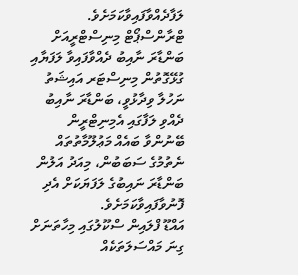ލަފާދެއްވާފައިވާކަމަށެވެ.
ޓްރާންސްޕޯޓް މިނިސްޓްރީއަށް ބަންޑާރަ ނާއިބު ދެއްވާފައިވާ ލަފަޔާއި ގުޅޭގޮތުން މިނިސްޓަރ އައިޝަތު ނަހުލާ ވިދާޅުވީ، ބަންޑާރަ ނާއިބު ދެއްވި ލަފާގައި އެމިނިޓްރީން ބޭނުންވާ ބައެއް މަޢުލޫމާތުތައް ނެތުމުގެ ސަބަބުން، މިއަދު އަލުން ބަންޑާރަ ނައިބުގެ ލަފަޔަކަށް އެދި ފޮނުވާފައިވާކަމަށެވެ.
އައްޑޫ ފްލައިން ސްކޫލުގައި މިހާތަނަށް ގިނަ މައްސަލަތަކެއް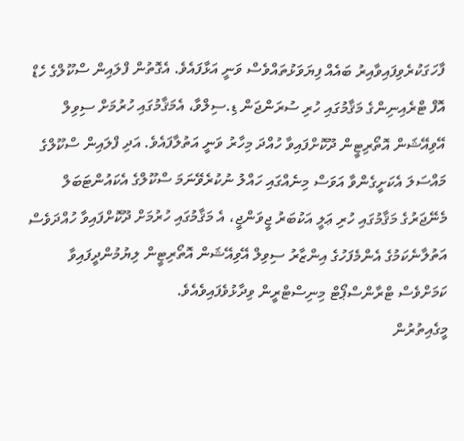ފާހަގަކުރެވިފައިވާއިރު ބައެއް ފިޔަވަޅުތައްވެސް ވަނީ އަޅާފައެވެ. އެގޮތުން ފްލައިން ސްކޫލްގެ ހެޑް އޮފް ޓްރެއިނިންގެ މަޤާމުގައި ހުރި ސުރަންޖަން ޑި.ސިލްވާ، އެމަޤާމުގައި ހުރުމަށް ސިވިލް އޭވިއޭޝަން އޮތޯރިޓީން ދޫކޮށްފައިވާ ހުއްދަ މިހާރު ވަނީ އަތުލާފައެވެ. އަދި ފްލައިން ސްކޫލްގެ މައްސަލަ އެކަށީގެންވާ އަވަސް މިނެއްގައި ހައްލު ނުކުރެވޭނަމަ ސްކޫލްގެ އެކައުންޓަބަލް މެނޭޖަރުގެ މަޤާމުގައި ހުރި ޢަލީ އަކުބަރު ޖީވަންޖީ، އެ މަޤާމުގައި ހުރުމަށް ދޫކޮށްފައިވާ ހުއްދަވެސް އަތުލާނެކަމުގެ އެންމެފަހުގެ އިންޒާރު ސިވިލް އޭވިއޭޝަން އޮތޯރިޓީން ލިޔުމުންދީފައިވާ ކަމަށްވެސް ޓްރާންސްޕޯޓް މިނިސްޓްރީން ވިދާޅުވެފައިވެއެވެ.
މީގެއިތުރުން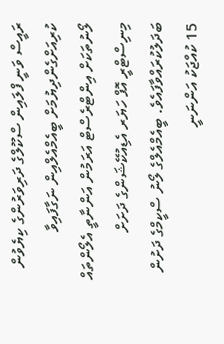ރައީސް ވަނީ ފްލައިން ސްކޫލްގެ ދަރިވަރުންގެ ކިޔެވުން ކުރިއަށްގެންދިޔުމަށް ބީއެމްއެލްއިން ނަގާފައިވާ ލޯނުތަކަށް އިންޓްރެސްޓް އަރަމުން އަންނާތީ އެލޯންތައް މިނިސްޓްރީ އޮފް ހަޔަރ އެޑިއުކޭޝަންގެ ދަށަށް ބަދަލުކުރައްވާފައެވެ. ބީއެމްއެލްގެ ލޯނު ސްކީމްގެ ދަށުން 15 ކުއްޖަކު އަންނަނީ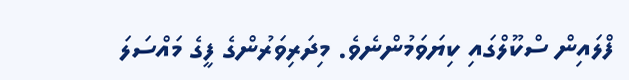ފްލައިން ސްކޫލްގައި ކިޔަވަމުންނެވެ. މިދަރިވަރުންގެ ފީގެ މައްސަލަ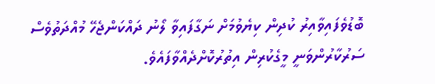ބޮޑުވެފައިވާއިރު ކުދިން ކިޔެވުމަށް ނަގާފައިވާ ލޯނު ދައްކަންޖެހޭ މުއްދަތުވެސް ސަރުކާރުންވަނީ މީގެކުރިން އިތުރުކޮށްދެއްވާފައެވެ.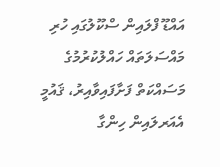އައްޑޫ ފްލައިން ސްކޫލުގައި ހުރި މައްސަލަތައް ހައްލުކުރުމުގެ މަސައްކަތް ފަށާފައިވާއިރު، ޤައުމީ އެއަރލައިން ހިންގާ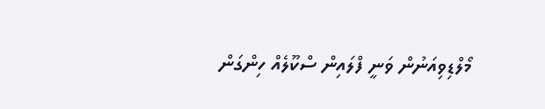މޯލްޑިވިއަނުން ވަނީ ފްލައިން ސްކޫލެއް ހިންގަން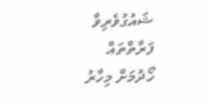ޝައުގުވެރިވާ ފަރާތްތައް ހޯދުމަށް މިހާރު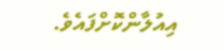އިއުލާންކޮށްފައެވެ.